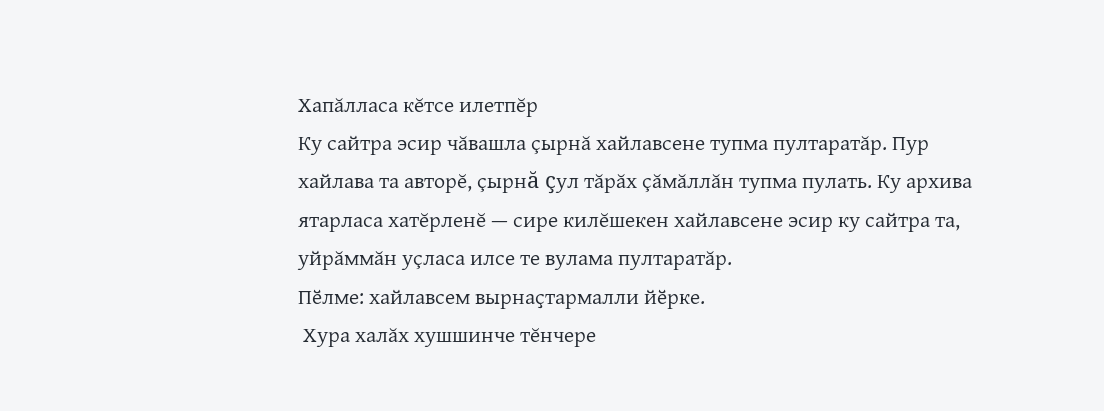Хапăлласа кĕтсе илетпĕр
Ку сайтра эсир чăвашла çырнă хайлавсене тупма пултаратăр. Пур
хайлава та авторĕ, çырнă çул тăрăх çăмăллăн тупма пулать. Ку архива
ятарласа хатĕрленĕ — сире килĕшекен хайлавсене эсир ку сайтра та,
уйрăммăн уçласа илсе те вулама пултаратăр.
Пӗлме: хайлавсем вырнаҫтармалли йӗрке.
 Хура халăх хушшинче тĕнчере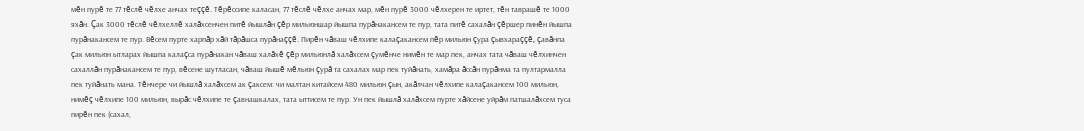мĕн пурĕ те 77 тĕслĕ чĕлхе анчах теççĕ. Тĕрĕссипе каласан, 77 тĕслĕ чĕлхе анчах мар, мĕн пурĕ 3000 чĕлхерен те иртет, тĕн таврашĕ те 1000 яхăн. Çак 3000 тĕслĕ чĕлхеллĕ халăхсенчен питĕ йышлăн çĕр мильюншар йышпа пурăнакансем те пур, тата питĕ сахалăн çĕршер пинĕн йышпа пурăнакансем те пур. Вĕсем пурте харпăр хăй тăрăшса пурăнаççĕ. Пирĕн чăваш чĕлхипе калаçакансем пĕр мильюн çура çывхараççĕ, çавăнпа çак мильюн ытларах йышпа калаçса пурăнакан чăваш халăхĕ çĕр мильюнлă халăхсем çумĕнче нимĕн те мар пек, анчах тата чăваш чĕлхинчен сахаллăн пурăнакансем те пур, вĕсене шутласан, чăваш йышĕ мĕльюн çурă та сахалах мар пек туйăнать, хамăра ăссăн пурăнма та пултармалла пек туйăнать мана. Тĕнчере чи йышлă халăхсем ак çаксем: чи малтан китайсем 480 мильюн çын, акăлчан чĕлхипе калаçакансем 100 мильюн, нимĕç чĕлхипе 100 мильюн, вырăс чĕлхипе те çавнашкалах, тата ыттисем те пур. Ун пек йышлă халăхсем пурте хăйсене уйрăм патшалăхсем туса пирĕн пек (сахал,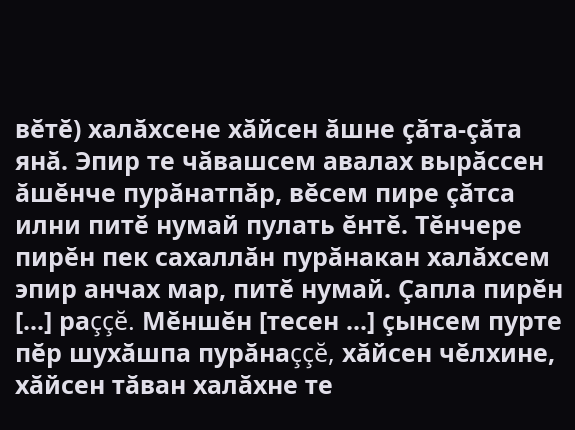вĕтĕ) халăхсене хăйсен ăшне çăта-çăта янă. Эпир те чăвашсем авалах вырăссен ăшĕнче пурăнатпăр, вĕсем пире çăтса илни питĕ нумай пулать ĕнтĕ. Тĕнчере пирĕн пек сахаллăн пурăнакан халăхсем эпир анчах мар, питĕ нумай. Çапла пирĕн [...] раççĕ. Мĕншĕн [тесен ...] çынсем пурте пĕр шухăшпа пурăнаççĕ, хăйсен чĕлхине, хăйсен тăван халăхне те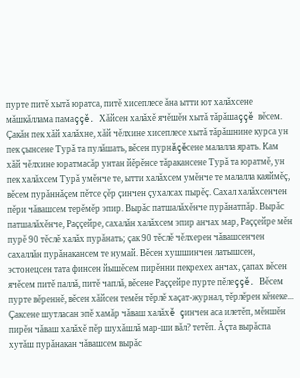пурте питĕ хытă юратса, питĕ хисеплесе ăна ытти ют халăхсене мăшкăллама памаççĕ. Хăйсен халăхĕ ячĕшĕн хытă тăрăшаççĕ вĕсем. Çакăн пек хăй халăхне, хăй чĕлхине хисеплесе хытă тăрăшнине курса ун пек çынсене Турă та пулăшать, вĕсен пурнăçĕсене малалла ярать. Кам хăй чĕлхине юратмасăр унтан йĕрĕнсе тăракансене Турă та юратмĕ, ун пек халăхсем Турă умĕнче те, ытти халăхсем умĕнче те малалла каяймĕç, вĕсем пурăннăçем пĕтсе çĕр çинчен çухалсах пырĕç. Сахал халăхсенчен пĕри чăвашсем терĕмĕр эпир. Вырăс патшалăхĕнче пурăнатпăр. Вырăс патшалăхĕнче, Раççейре, сахалăн халăхсем эпир анчах мар, Раççейре мĕн пурĕ 90 тĕслĕ халăх пурăнать; çак 90 тĕслĕ чĕлхерен чăвашсенчен сахаллăн пурăнакансем те нумай. Вĕсен хушшинчен латышсен, эстонецсен тата финсен йышĕсем пирĕнни пекрехех анчах, çапах вĕсен ячĕсем питĕ паллă, питĕ чаплă, вĕсене Раççейре пурте пĕлеççĕ. Вĕсем пурте вĕреннĕ, вĕсен хăйсен темĕн тĕрлĕ хаçат-журнал, тĕрлĕрен кĕнеке... Çаксене шутласан эпĕ хамăр чăваш халăхĕ çинчен аса илетĕп, мĕншĕн пирĕн чăваш халăхĕ пĕр шухăшлă мар-ши вăл? тетĕп. Ăçта вырăспа хутăш пурăнакан чăвашсем вырăс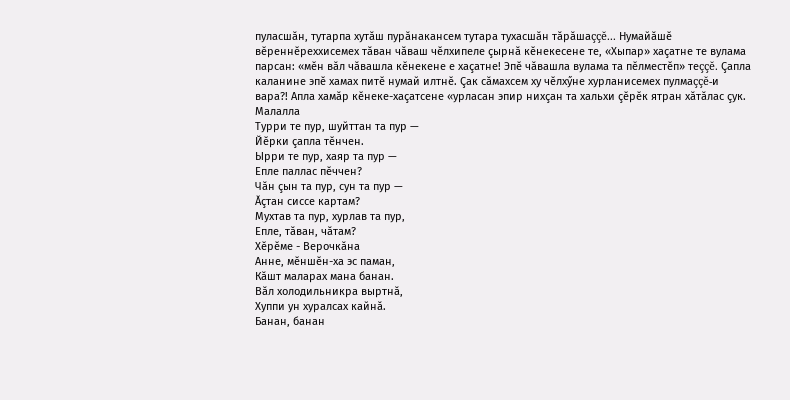пуласшăн, тутарпа хутăш пурăнакансем тутара тухасшăн тăрăшаççĕ... Нумайăшĕ вĕреннĕреххисемех тăван чăваш чĕлхипеле çырнă кĕнекесене те, «Хыпар» хаçатне те вулама парсан: «мĕн вăл чăвашла кĕнекене е хаçатне! Эпĕ чăвашла вулама та пĕлместĕп» теççĕ. Çапла каланине эпĕ хамах питĕ нумай илтнĕ. Çак сăмахсем ху чĕлхӳне хурланисемех пулмаççĕ-и вара?! Апла хамăр кĕнеке-хаçатсене «урласан эпир нихçан та хальхи çĕрĕк ятран хăтăлас çук.
Малалла
Турри те пур, шуйттан та пур —
Йĕрки çапла тĕнчен.
Ырри те пур, хаяр та пур —
Епле паллас пĕччен?
Чăн çын та пур, сун та пур —
Ăçтан сиссе картам?
Мухтав та пур, хурлав та пур,
Епле, тăван, чăтам?
Хĕрĕме - Верочкăна
Анне, мĕншĕн-ха эс паман,
Кăшт маларах мана банан.
Вăл холодильникра выртнă,
Хуппи ун хуралсах кайнă.
Банан, банан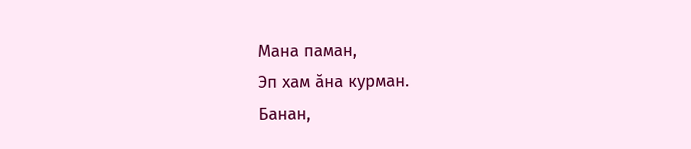Мана паман,
Эп хам ăна курман.
Банан,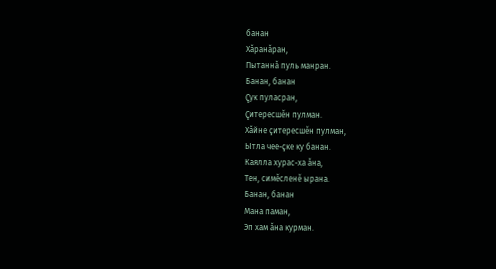банан
Хăранăран,
Пытаннă пуль манран.
Банан, банан
Çук пуласран,
Çитересшĕн пулман.
Хăйне çитересшĕн пулман,
Ытла чее-çке ку банан.
Каялла хурас-ха ăна,
Тен, симĕсленĕ ырана.
Банан, банан
Мана паман,
Эп хам ăна курман.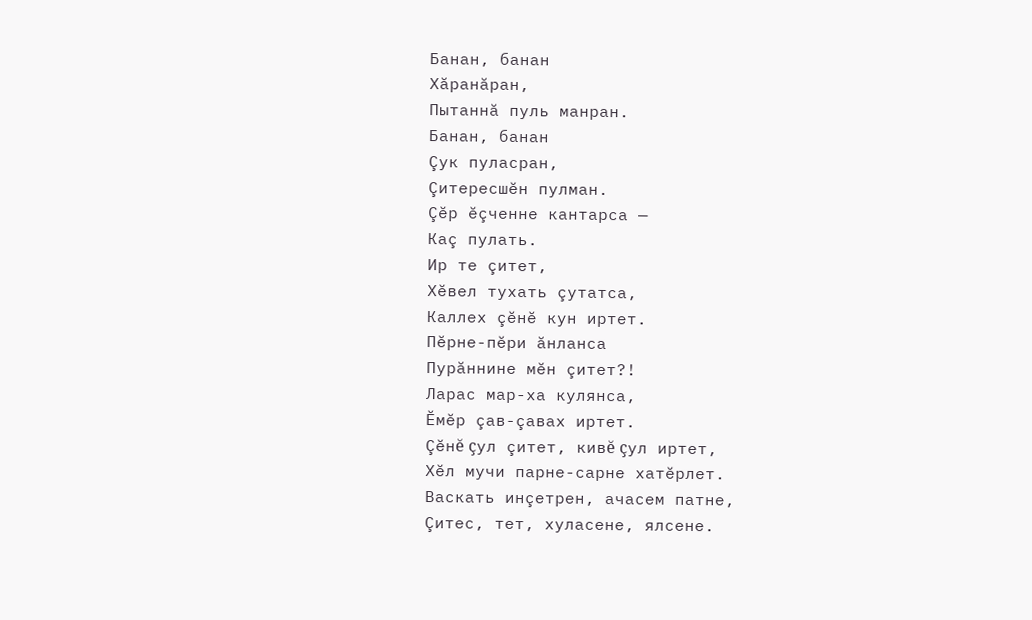Банан, банан
Хăранăран,
Пытаннă пуль манран.
Банан, банан
Çук пуласран,
Çитересшĕн пулман.
Çĕр ĕçченне кантарса —
Каç пулать.
Ир те çитет,
Хĕвел тухать çутатса,
Каллех çĕнĕ кун иртет.
Пĕрне-пĕри ăнланса
Пурăннине мĕн çитет?!
Ларас мар-ха кулянса,
Ĕмĕр çав-çавах иртет.
Çĕнĕ çул çитет, кивĕ çул иртет,
Хĕл мучи парне-сарне хатĕрлет.
Васкать инçетрен, ачасем патне,
Çитес, тет, хуласене, ялсене.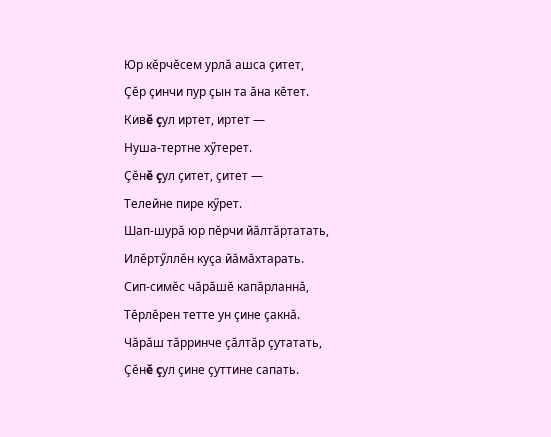Юр кĕрчĕсем урлă ашса çитет,
Çĕр çинчи пур çын та ăна кĕтет.
Кивĕ çул иртет, иртет —
Нуша-тертне хӳтерет.
Çĕнĕ çул çитет, çитет —
Телейне пире кӳрет.
Шап-шурă юр пĕрчи йăлтăртатать,
Илĕртӳллĕн куçа йăмăхтарать.
Сип-симĕс чăрăшĕ капăрланнă,
Тĕрлĕрен тетте ун çине çакнă.
Чăрăш тăрринче çăлтăр çутатать,
Çĕнĕ çул çине çуттине сапать.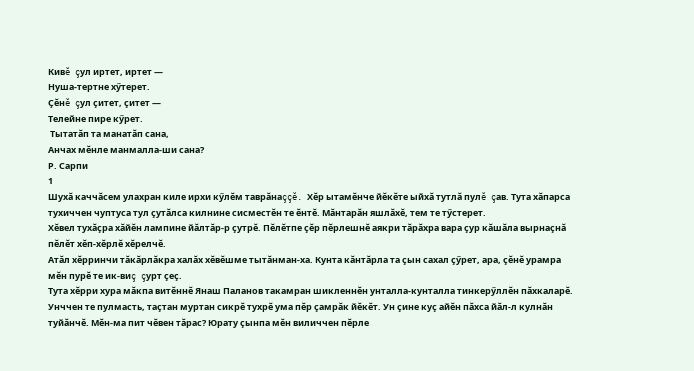Кивĕ çул иртет, иртет —
Нуша-тертне хӳтерет.
Çĕнĕ çул çитет, çитет —
Телейне пире кӳрет.
 Тытатăп та манатăп сана,
Анчах мĕнле манмалла-ши сана?
Р. Сарпи
1
Шухă каччăсем улахран киле ирхи кӳлĕм таврăнаççĕ. Хĕр ытамĕнче йĕкĕте ыйхă тутлă пулĕ çав. Тута хăпарса тухиччен чуптуса тул çутăлса килнине сисместĕн те ĕнтĕ. Мăнтарăн яшлăхĕ, тем те тӳстерет.
Хĕвел тухăçра хăйĕн лампине йăлтăр-р çутрĕ. Пĕлĕтпе çĕр пĕрлешнĕ аякри тăрăхра вара çур кăшăла вырнаçнă пĕлĕт хĕп-хĕрлĕ хĕрелчĕ.
Атăл хĕрринчи тăкăрлăкра халăх хĕвĕшме тытăнман-ха. Кунта кăнтăрла та çын сахал çӳрет, ара, çĕнĕ урамра мĕн пурĕ те ик-виç çурт çеç.
Тута хĕрри хура мăкпа витĕннĕ Янаш Паланов такамран шикленнĕн унталла-кунталла тинкерӳллĕн пăхкаларĕ. Унччен те пулмасть, таçтан муртан сикрĕ тухрĕ ума пĕр çамрăк йĕкĕт. Ун çине куç айĕн пăхса йăл-л кулнăн туйăнчĕ. Мĕн-ма пит чĕвен тăрас? Юрату çынпа мĕн виличчен пĕрле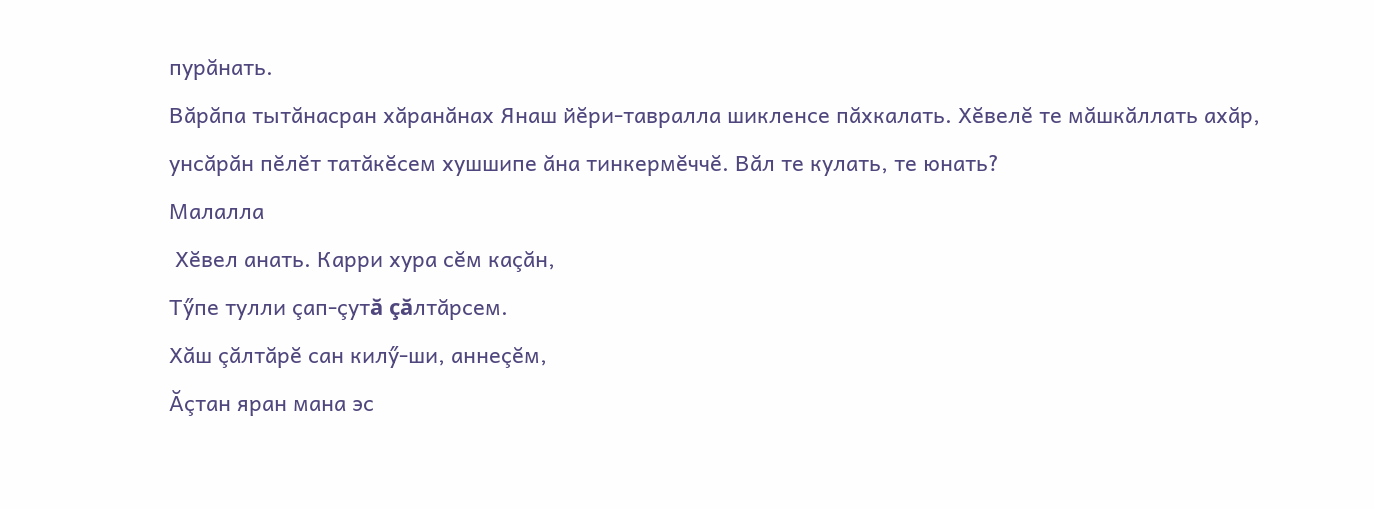пурăнать.
Вăрăпа тытăнасран хăранăнах Янаш йĕри-тавралла шикленсе пăхкалать. Хĕвелĕ те мăшкăллать ахăр, унсăрăн пĕлĕт татăкĕсем хушшипе ăна тинкермĕччĕ. Вăл те кулать, те юнать?
Малалла
 Хĕвел анать. Карри хура сĕм каçăн,
Тӳпе тулли çап-çутă çăлтăрсем.
Хăш çăлтăрĕ сан килӳ-ши, аннеçĕм,
Ăçтан яран мана эс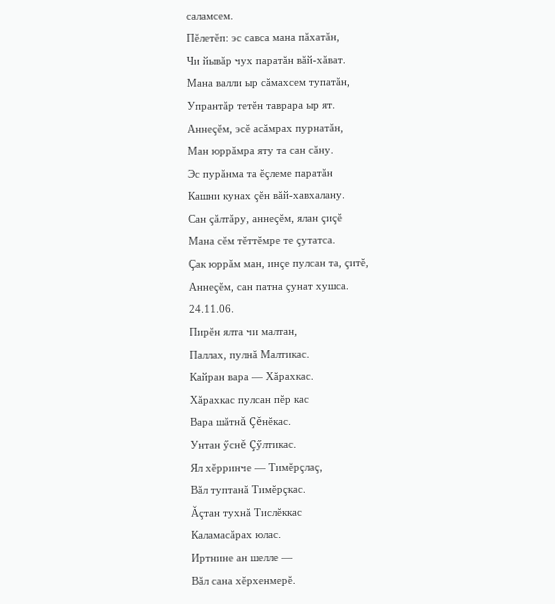саламсем.
Пĕлетĕп: эс савса мана пăхатăн,
Чи йывăр чух паратăн вăй-хăват.
Мана валли ыр сăмахсем тупатăн,
Упрантăр тетĕн таврара ыр ят.
Аннеçĕм, эсĕ асăмрах пурнатăн,
Ман юррăмра яту та сан сăну.
Эс пурăнма та ĕçлеме паратăн
Кашни кунах çĕн вăй-хавхалану.
Сан çăлтăру, аннеçĕм, ялан çиçĕ
Мана сĕм тĕттĕмре те çутатса.
Çак юррăм ман, инçе пулсан та, çитĕ,
Аннеçĕм, сан патна çунат хушса.
24.11.06.
Пирĕн ялта чи малтан,
Паллах, пулнă Малтикас.
Кайран вара — Хăрахкас.
Хăрахкас пулсан пĕр кас
Вара шăтнă Çĕнĕкас.
Унтан ӳснĕ Çӳлтикас.
Ял хĕрринче — Тимĕрçлаç,
Вăл туптанă Тимĕрçкас.
Ăçтан тухнă Тислĕккас
Каламасăрах юлас.
Иртнине ан шелле —
Вăл сана хĕрхенмерĕ.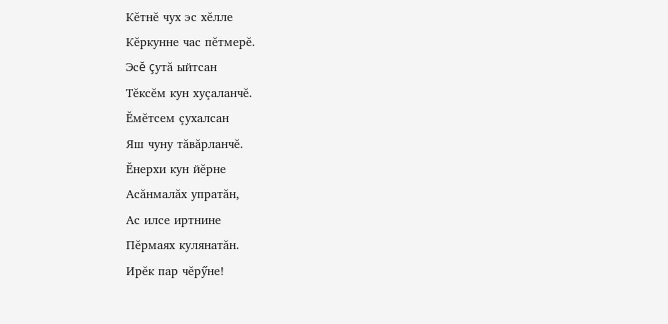Кĕтнĕ чух эс хĕлле
Кĕркунне час пĕтмерĕ.
Эсĕ çутă ыйтсан
Тĕксĕм кун хуçаланчĕ.
Ĕмĕтсем çухалсан
Яш чуну тăвăрланчĕ.
Ĕнерхи кун йĕрне
Асăнмалăх упратăн,
Ас илсе иртнине
Пĕрмаях кулянатăн.
Ирĕк пар чĕрӳне!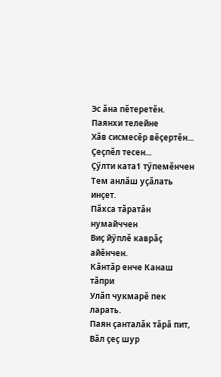Эс ăна пĕтеретĕн.
Паянхи телейне
Хăв сисмесĕр вĕçертĕн...
Çеçпĕл тесен...
Çӳлти ката1 тӳпемĕнчен
Тем анлăш уçăлать инçет.
Пăхса тăратăн нумайччен
Виç йӳплĕ каврăç айĕнчен.
Кăнтăр енче Канаш тăпри
Улăп чукмарĕ пек ларать.
Паян çанталăк тăрă пит,
Вăл çеç шур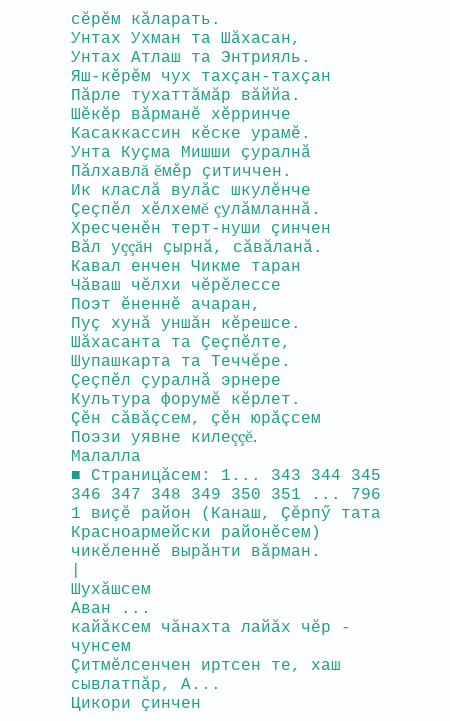сĕрĕм кăларать.
Унтах Ухман та Шăхасан,
Унтах Атлаш та Энтрияль.
Яш-кĕрĕм чух тахçан-тахçан
Пăрле тухаттăмăр вăййа.
Шĕкĕр вăрманĕ хĕрринче
Касаккассин кĕске урамĕ.
Унта Куçма Мишши çуралнă
Пăлхавлă ĕмĕр çитиччен.
Ик класлă вулăс шкулĕнче
Çеçпĕл хĕлхемĕ çулăмланнă.
Хресченĕн терт-нуши çинчен
Вăл уççăн çырнă, сăвăланă.
Кавал енчен Чикме таран
Чăваш чĕлхи чĕрĕлессе
Поэт ĕненнĕ ачаран,
Пуç хунă уншăн кĕрешсе.
Шăхасанта та Çеçпĕлте,
Шупашкарта та Теччĕре.
Çеçпĕл çуралнă эрнере
Культура форумĕ кĕрлет.
Çĕн сăвăçсем, çĕн юрăçсем
Поэзи уявне килеççĕ.
Малалла
■ Страницăсем: 1... 343 344 345 346 347 348 349 350 351 ... 796
1 виçĕ район (Канаш, Çĕрпӳ тата Красноармейски районĕсем) чикĕленнĕ вырăнти вăрман.
|
Шухăшсем
Аван ...
кайăксем чăнахта лайăх чĕр - чунсем
Çитмĕлсенчен иртсен те, хаш сывлатпăр, А...
Цикори çинчен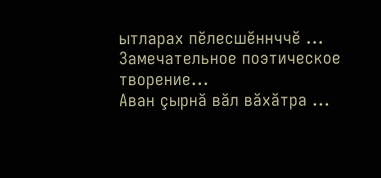ытларах пĕлесшĕннччĕ ...
Замечательное поэтическое творение...
Аван çырнă вăл вăхăтра ...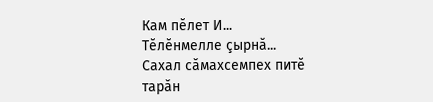Кам пĕлет И...
Тĕлĕнмелле çырнă...
Сахал сăмахсемпех питĕ тарăн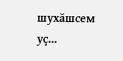шухăшсем уç...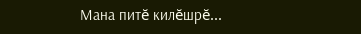Мана питĕ килĕшрĕ...